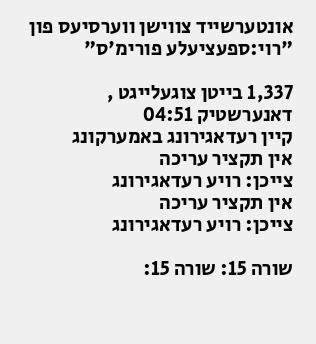אונטערשייד צווישן ווערסיעס פון "רוי:ספעציעלע פורימ'ס"

1,337 בייטן צוגעלייגט ,  דאנערשטיק 04:51
קיין רעדאגירונג באמערקונג
אין תקציר עריכה
צייכן: רויע רעדאגירונג
אין תקציר עריכה
צייכן: רויע רעדאגירונג

שורה 15: שורה 15: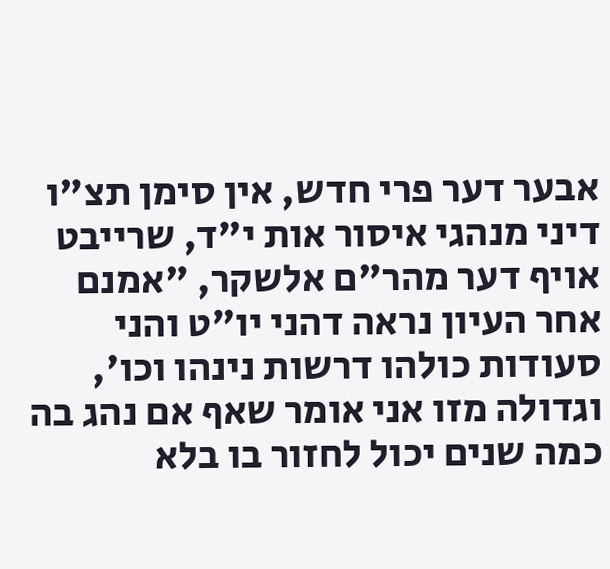אבער דער פרי חדש, אין סימן תצ"ו דיני מנהגי איסור אות י"ד, שרייבט אויף דער מהר"ם אלשקר, "אמנם אחר העיון נראה דהני יו"ט והני סעודות כולהו דרשות נינהו וכו', וגדולה מזו אני אומר שאף אם נהג בה כמה שנים יכול לחזור בו בלא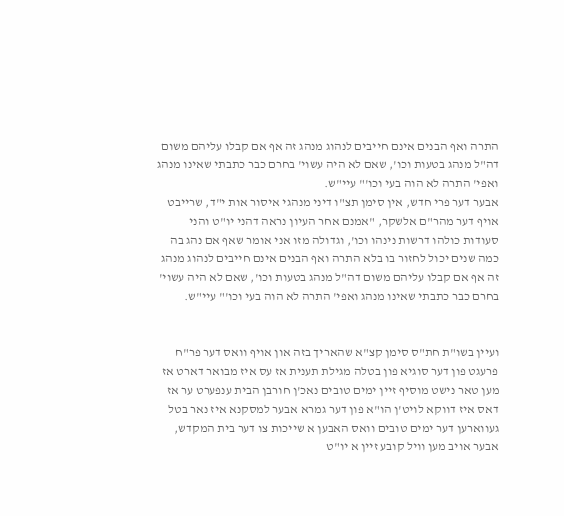התרה ואף הבנים אינם חייבים לנהוג מנהג זה אף אם קבלו עליהם משום דה"ל מנהג בטעות וכו', שאם לא היה עשוי' בחרם כבר כתבתי שאינו מנהג ואפי' התרה לא הוה בעי וכו'" עיי"ש.
אבער דער פרי חדש, אין סימן תצ"ו דיני מנהגי איסור אות י"ד, שרייבט אויף דער מהר"ם אלשקר, "אמנם אחר העיון נראה דהני יו"ט והני סעודות כולהו דרשות נינהו וכו', וגדולה מזו אני אומר שאף אם נהג בה כמה שנים יכול לחזור בו בלא התרה ואף הבנים אינם חייבים לנהוג מנהג זה אף אם קבלו עליהם משום דה"ל מנהג בטעות וכו', שאם לא היה עשוי' בחרם כבר כתבתי שאינו מנהג ואפי' התרה לא הוה בעי וכו'" עיי"ש.


ועיין בשו"ת חת"ס סימן קצ"א שהאריך בזה און אויף וואס דער פר"ח פרעגט פון דער סוגיא פון בטלה מגילת תענית אז עס איז מבואר דארט אז מען טאר נישט מוסיף זיין ימים טובים נאכ'ן חורבן הבית ענפערט ער אז דאס איז דווקא לויט'ן הו"א פון דער גמרא אבער למסקנא איז נאר בטל געווארען דער ימים טובים וואס האבען א שייכות צו דער בית המקדש, אבער אויב מען וויל קובע זיין א יו"ט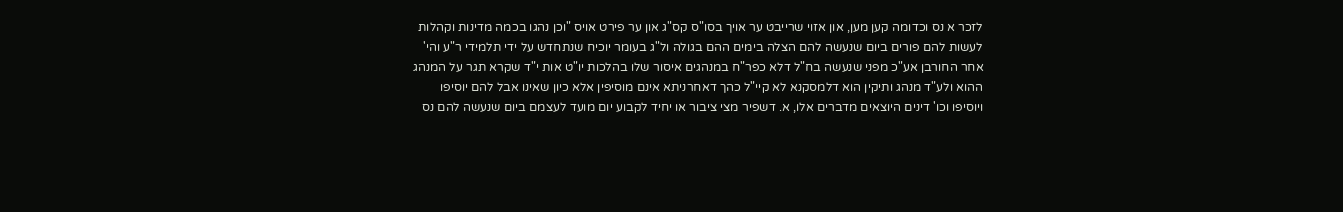לזכר א נס וכדומה קען מען, און אזוי שרייבט ער אויך בסו"ס קס"ג און ער פירט אויס "וכן נהגו בכמה מדינות וקהלות לעשות להם פורים ביום שנעשה להם הצלה בימים ההם בגולה ול"ג בעומר יוכיח שנתחדש על ידי תלמידי ר"ע והי' אחר החורבן אע"כ מפני שנעשה בח"ל דלא כפר"ח במנהגים איסור שלו בהלכות יו"ט אות י"ד שקרא תגר על המנהג ההוא ולע"ד מנהג ותיקין הוא דלמסקנא לא קיי"ל כהך דאחרניתא אינם מוסיפין אלא כיון שאינו אבל להם יוסיפו ויוסיפו וכו' דינים היוצאים מדברים אלו, א. דשפיר מצי ציבור או יחיד לקבוע יום מועד לעצמם ביום שנעשה להם נס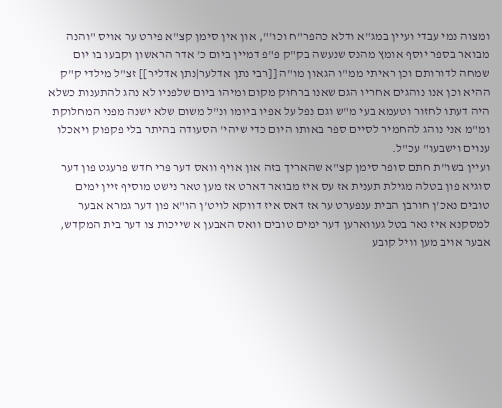ומצוה נמי עבדי ועיין במג"א ודלא כהפר"ח וכו'", און אין סימן קצ"א פירט ער אויס "והנה מבואר בספר יוסף אומץ מהנס שנעשה בק"ק פ"פ דמיין ביום כ' אדר הראשון וקבעו בו יום שמחה לדורותם וכן ראיתי ממ"ו הגאון מו"ה [[רבי נתן אדלער|נתן אדליר]] זצ"ל מילדי ק"ק ההיא וכן אנו נוהגים אחריו הגם שאנו ברחוק מקום ומיהו ביום שלפניו לא נהג להתענות כשלא היה דעתו לחזור וטעמא בעי מ"ש וגם נפל על אפיו ביומו ונ"ל משום שלא ישנה מפני המחלוקת ומ"מ אני נוהג להחמיר לסיים ספר באותו היום כדי שיהי' הסעודה בהיתר בלי פקפוק ויאכלו ענוים וישבעו" עכ"ל.
ועיין בשו"ת חתם סופר סימן קצ"א שהאריך בזה און אויף וואס דער פּרי חדש פרעגט פון דער סוגיא פון בטלה מגילת תענית אז עס איז מבואר דארט אז מען טאר נישט מוסיף זיין ימים טובים נאכ'ן חורבן הבית ענפערט ער אז דאס איז דווקא לויט'ן הו"א פון דער גמרא אבער למסקנא איז נאר בטל געווארען דער ימים טובים וואס האבען א שייכות צו דער בית המקדש, אבער אויב מען וויל קובע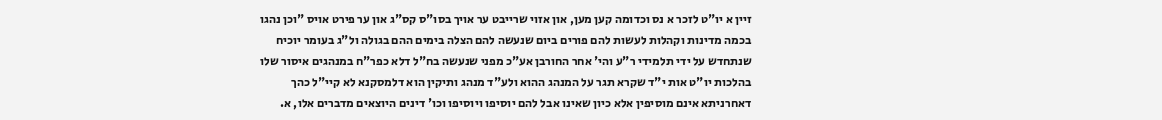זיין א יו"ט לזכר א נס וכדומה קען מען, און אזוי שרייבט ער אויך בסו"ס קס"ג און ער פירט אויס "וכן נהגו בכמה מדינות וקהלות לעשות להם פורים ביום שנעשה להם הצלה בימים ההם בגולה ול"ג בעומר יוכיח שנתחדש על ידי תלמידי ר"ע והי' אחר החורבן אע"כ מפני שנעשה בח"ל דלא כפר"ח במנהגים איסור שלו בהלכות יו"ט אות י"ד שקרא תגר על המנהג ההוא ולע"ד מנהג ותיקין הוא דלמסקנא לא קיי"ל כהך דאחרניתא אינם מוסיפין אלא כיון שאינו אבל להם יוסיפו ויוסיפו וכו' דינים היוצאים מדברים אלו, א.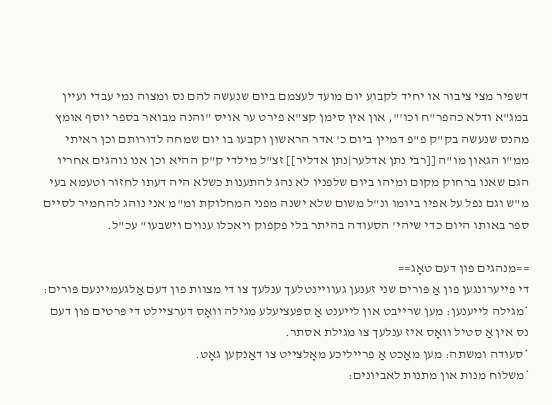דשפיר מצי ציבור או יחיד לקבוע יום מועד לעצמם ביום שנעשה להם נס ומצוה נמי עבדי ועיין במג"א ודלא כהפר"ח וכו'", און אין סימן קצ"א פירט ער אויס "והנה מבואר בספר יוסף אומץ מהנס שנעשה בק"ק פ"פ דמיין ביום כ' אדר הראשון וקבעו בו יום שמחה לדורותם וכן ראיתי ממ"ו הגאון מו"ה [[רבי נתן אדלער|נתן אדליר]] זצ"ל מילדי ק"ק ההיא וכן אנו נוהגים אחריו הגם שאנו ברחוק מקום ומיהו ביום שלפניו לא נהג להתענות כשלא היה דעתו לחזור וטעמא בעי מ"ש וגם נפל על אפיו ביומו ונ"ל משום שלא ישנה מפני המחלוקת ומ"מ אני נוהג להחמיר לסיים ספר באותו היום כדי שיהי' הסעודה בהיתר בלי פקפוק ויאכלו ענוים וישבעו" עכ"ל.

==מנהגים פון דעם טאָג==
די פייערונגען פון אַ פּורים שני זענען געוויינטלעך ענלעך צו די מצוות פון דעם אַלגעמיינעם פּורים:
*מגילה לייענען: מען שרייבט און לייענט אַ ספּעציעלע מגילה וואָס דערציילט די פּרטים פון דעם נס אין אַ סטיל וואָס איז ענלעך צו מגילת אסתר.
*סעודה ומשתה: מען מאַכט אַ פרייליכע מאָלצייט צו דאַנקען גאָט.
*משלוח מנות און מתנות לאביונים: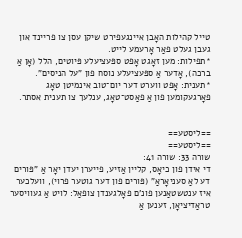טייל קהילות האָבן איינגעפירט שיקן עסן צו פריינד און געבן געלט פאַר אָרעמע לייט.
*תפילות: מען זאָגט אָפט ספּעציעלע פּיוטים, הלל (אָן אַ ברכה), אָדער אַ ספּעציעלע נוסח פון "על הניסים".
*תענית: אָפט ווערט דער יום־טוב אינמיטן טאָג פאָרגעקומען פון אַ פאַסט־טאָג, ענלעך צו תענית אסתר.


==ליסטע==
==ליסטע==
שורה 33: שורה 41:
די אידן פון כיאָס, קליין אַזיע, פייערן יעדן יאָר אַ "פּורים דע לאַ סעניאָראַ" (פּורים פון דער גוטער פרוי), וועלכער איז ענטשטאַנען פונ'ם פאָלגענדן צופאַל: לויט אַ געוויסער טראַדיציאָן, זענען אַ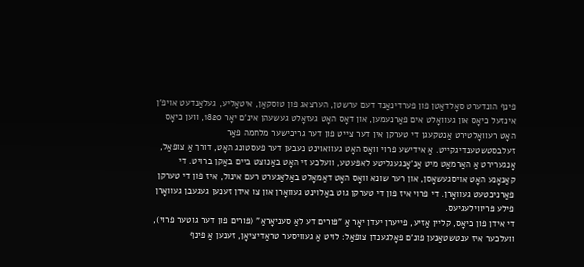פינף הונדערט סאָלדאַטן פון פערדינאַנד דעם ערשטן, הערצאג פון טוסקאַן, איטאַליע, געלאַנדעט אויפ'ן אינזעל כיאָס און געוואָלט אים פאַרנעמען, און דאָס האָט געזאָלט געשעהן אינ'ם יאָר 1820, ווען כיאָס האָט רעוואָלטירט אַנטקעגן די טערקן אין דער צייט פון דער גריכישער מלחמה פאַר זעלבסטשטענדיגקייט. אַ אידישע פרוי וואָס האָט געוואוינט נעבען דער פעסטונג האָט, דורך אַ צופאַל, אָנגערירט אַ האַרמאַט מיט אַנ'אָנגעגליטע לאפּעטע, וועלכע זי האָט באַנוצט ביים באַקן ברויט. די קאַנאָנע האָט אויסגעשאָסן, און רער שונא וואָס האָט דאַמאָלט באַלאַגערט רעם אינול, איז פון די טערקן פאַרניכטעט געוואָרן. די פרוי איז פון די טערקן גוט באַלוינט געוואָרן און צו אידן זענען געגעבן געוואָרן פילע פּריווילעגיעס.
די אידן פון כיאָס, קליין אַזיע, פייערן יעדן יאָר אַ "פּורים דע לאַ סעניאָראַ" (פּורים פון דער גוטער פרוי), וועלכער איז ענטשטאַנען פונ'ם פאָלגענדן צופאַל: לויט אַ געוויסער טראַדיציאָן, זענען אַ פינף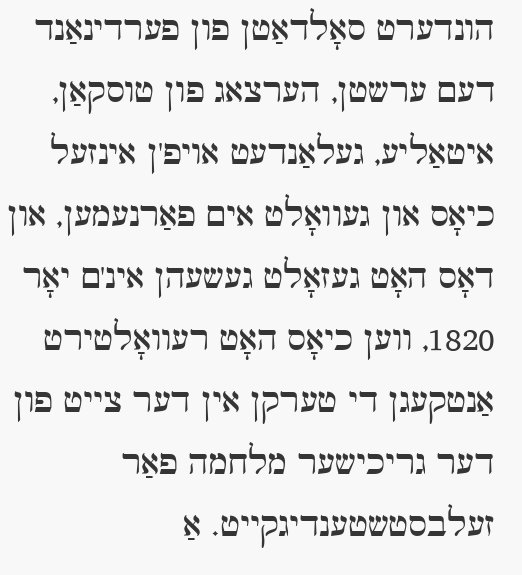הונדערט סאָלדאַטן פון פערדינאַנד דעם ערשטן, הערצאג פון טוסקאַן, איטאַליע, געלאַנדעט אויפ'ן אינזעל כיאָס און געוואָלט אים פאַרנעמען, און דאָס האָט געזאָלט געשעהן אינ'ם יאָר 1820, ווען כיאָס האָט רעוואָלטירט אַנטקעגן די טערקן אין דער צייט פון דער גריכישער מלחמה פאַר זעלבסטשטענדיגקייט. אַ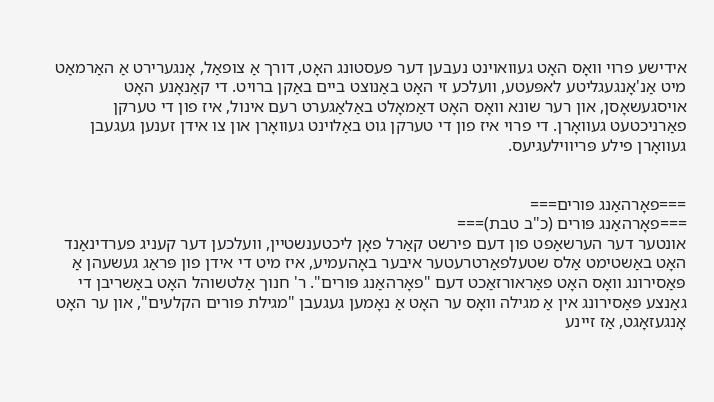אידישע פרוי וואָס האָט געוואוינט נעבען דער פעסטונג האָט, דורך אַ צופאַל, אָנגערירט אַ האַרמאַט מיט אַנ'אָנגעגליטע לאפּעטע, וועלכע זי האָט באַנוצט ביים באַקן ברויט. די קאַנאָנע האָט אויסגעשאָסן, און רער שונא וואָס האָט דאַמאָלט באַלאַגערט רעם אינול, איז פון די טערקן פאַרניכטעט געוואָרן. די פרוי איז פון די טערקן גוט באַלוינט געוואָרן און צו אידן זענען געגעבן געוואָרן פילע פּריווילעגיעס.


===פאָרהאַנג פּורים===
===פאָרהאַנג פּורים (כ"ב טבת)===
אונטער דער הערשאַפט פון דעם פירשט קאַרל פאָן ליכטענשטיין, וועלכען דער קעניג פערדינאַנד האָט באַשטימט אַלס שטעלפאַרטרעטער איבער באָהעמיע, איז מיט די אידן פון פּראַג געשעהן אַ פּאַסירונג וואָס האָט פאַראורזאַכט דעם "פאָרהאַנג פּורים". ר' חנוך אַלטשוהל האָט באַשריבן די גאַנצע פּאַסירונג אין אַ מגילה וואָס ער האָט אַ נאָמען געגעבן "מגילת פּורים הקלעים", און ער האָט אָנגעזאָגט, אַז זיינע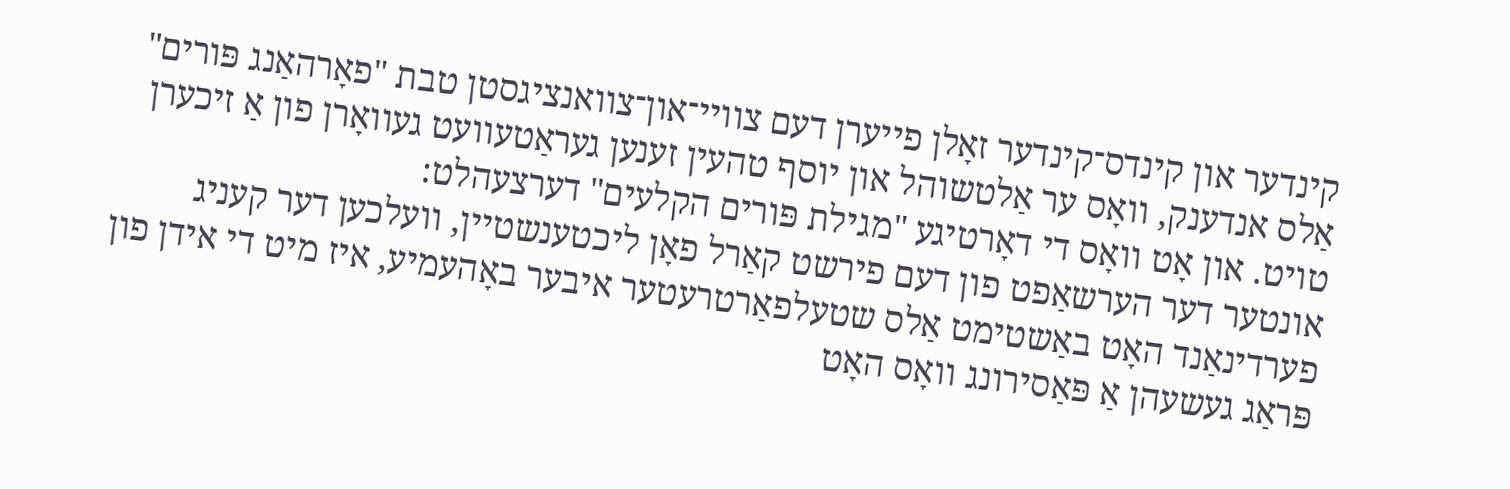קינדער און קינדס־קינדער זאָלן פייערן דעם צוויי־און־צוואנציגסטן טבת "פאָרהאַנג פּורים" אַלס אנדענק, וואָס ער אַלטשוהל און יוסף טהעין זענען געראַטעוועט געוואָרן פון אַ זיכערן טויט. און אָט וואָס די דאָרטיגע "מגילת פּורים הקלעים" דערצעהלט:
אונטער דער הערשאַפט פון דעם פירשט קאַרל פאָן ליכטענשטיין, וועלכען דער קעניג פערדינאַנד האָט באַשטימט אַלס שטעלפאַרטרעטער איבער באָהעמיע, איז מיט די אידן פון פּראַג געשעהן אַ פּאַסירונג וואָס האָט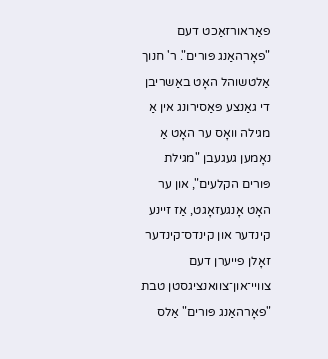פאַראורזאַכט דעם "פאָרהאַנג פּורים". ר' חנוך אַלטשוהל האָט באַשריבן די גאַנצע פּאַסירונג אין אַ מגילה וואָס ער האָט אַ נאָמען געגעבן "מגילת פּורים הקלעים", און ער האָט אָנגעזאָגט, אַז זיינע קינדער און קינדס־קינדער זאָלן פייערן דעם צוויי־און־צוואנציגסטן טבת "פאָרהאַנג פּורים" אַלס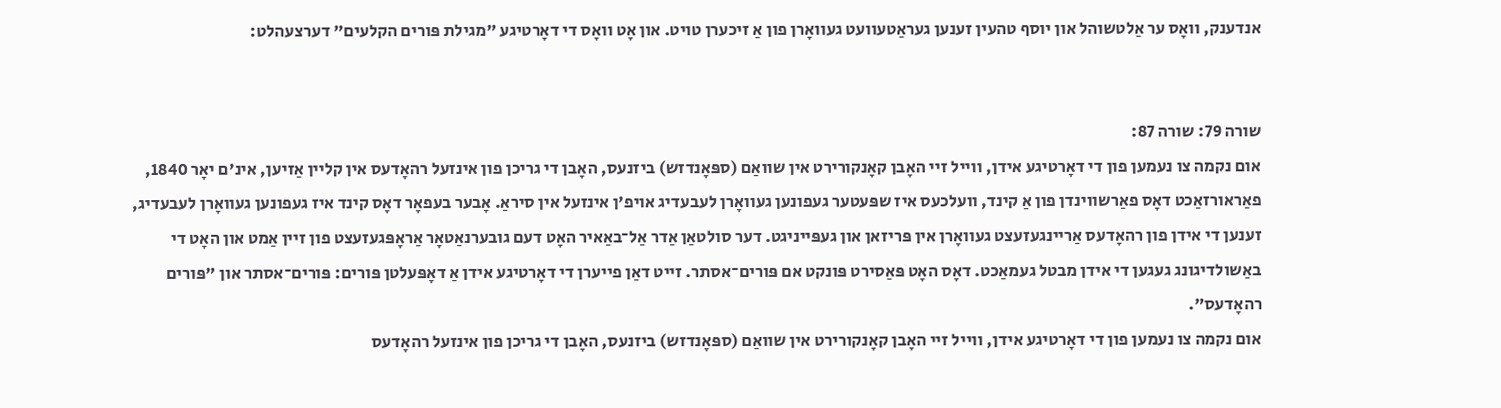אנדענק, וואָס ער אַלטשוהל און יוסף טהעין זענען געראַטעוועט געוואָרן פון אַ זיכערן טויט. און אָט וואָס די דאָרטיגע "מגילת פּורים הקלעים" דערצעהלט:


שורה 79: שורה 87:
אום נקמה צו נעמען פון די דאָרטיגע אידן, ווייל זיי האָבן קאָנקורירט אין שוואַם (ספּאָנדזש) ביזנעס, האָבן די גריכן פון אינזעל רהאָדעס אין קליין אַזיען, אינ'ם יאָר 1840, פאַראורזאַכט דאָס פאַרשווינדן פון אַ קינד, וועלכעס איז שפּעטער געפונען געוואָרן לעבעדיג אויפ'ן אינזעל אין סיראַ. אָבער בעפאָר דאָס קינד איז געפונען געוואָרן לעבעדיג, זענען די אידן פון רהאָדעס אַריינגעזעצט געוואָרן אין פּריזאן און געפּייניגט. דער סולטאַן אַדר אַל־באַאיר האָט דעם גובערנאַטאָר אַראָפּגעזעצט פון זיין אַמט און האָט די באַשולדיגונג געגען די אידן מבטל געמאַכט. דאָס האָט פּאַסירט פּונקט אם פּורים־אסתר. זייט דאַן פייערן די דאָרטיגע אידן אַ דאָפּעלטן פּורים: פּורים־אסתר און "פּורים רהאָדעס".
אום נקמה צו נעמען פון די דאָרטיגע אידן, ווייל זיי האָבן קאָנקורירט אין שוואַם (ספּאָנדזש) ביזנעס, האָבן די גריכן פון אינזעל רהאָדעס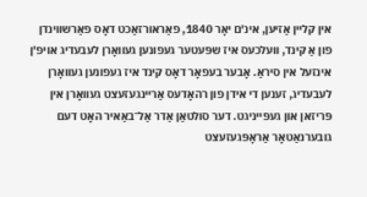אין קליין אַזיען, אינ'ם יאָר 1840, פאַראורזאַכט דאָס פאַרשווינדן פון אַ קינד, וועלכעס איז שפּעטער געפונען געוואָרן לעבעדיג אויפ'ן אינזעל אין סיראַ. אָבער בעפאָר דאָס קינד איז געפונען געוואָרן לעבעדיג, זענען די אידן פון רהאָדעס אַריינגעזעצט געוואָרן אין פּריזאן און געפּייניגט. דער סולטאַן אַדר אַל־באַאיר האָט דעם גובערנאַטאָר אַראָפּגעזעצט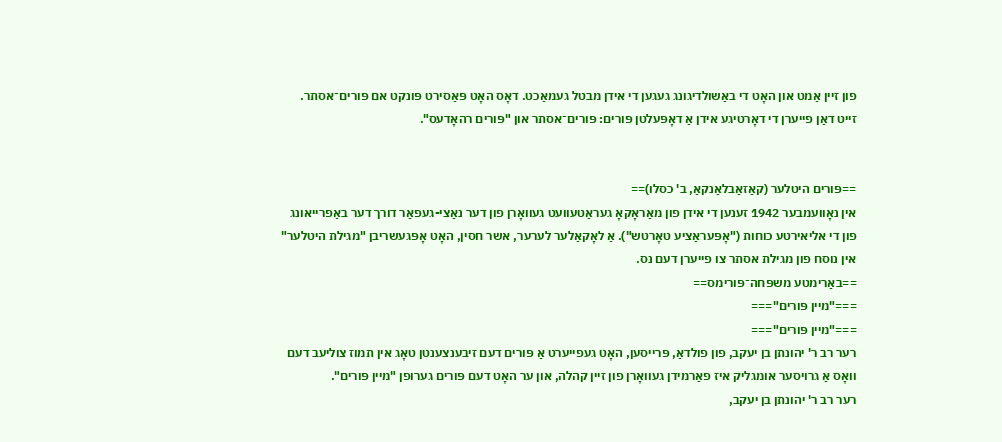פון זיין אַמט און האָט די באַשולדיגונג געגען די אידן מבטל געמאַכט. דאָס האָט פּאַסירט פּונקט אם פּורים־אסתר. זייט דאַן פייערן די דאָרטיגע אידן אַ דאָפּעלטן פּורים: פּורים־אסתר און "פּורים רהאָדעס".


==פּורים היטלער (קאַזאַבלאַנקאַ, ב' כסלו)==
אין נאָוועמבער 1942 זענען די אידן פון מאַראָקאָ געראַטעוועט געוואָרן פון דער נאַצי-געפאַר דורך דער באַפרייאונג פון די אליאירטע כוחות ("אָפּעראַציע טאָרטש"). אַ לאָקאַלער לערער, אשר חסין, האָט אָפּגעשריבן "מגילת היטלער" אין נוסח פון מגילת אסתר צו פייערן דעם נס.
==באַרימטע משפּחה־פּורימס==
==="מיין פּורים"===
==="מיין פּורים"===
רער רב ר' יהונתן בן יעקב, פון פולדאַ, פּרייסען, האָט געפייערט אַ פּורים דעם זיבענצענטן טאָג אין תמוז צוליעב דעם וואָס אַ גרויסער אומגליק איז פאַרמידן געוואָרן פון זיין קהלה, און ער האָט דעם פּורים גערופן "מיין פּורים".
רער רב ר' יהונתן בן יעקב,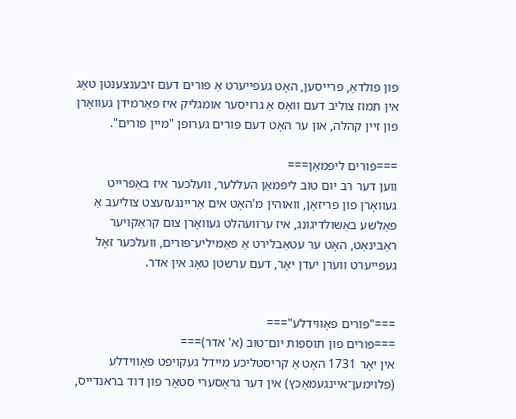פון פולדאַ, פּרייסען, האָט געפייערט אַ פּורים דעם זיבענצענטן טאָג אין תמוז צוליב דעם וואָס אַ גרויסער אומגליק איז פאַרמידן געוואָרן פון זיין קהלה, און ער האָט דעם פּורים גערופן "מיין פּורים".

===פּורים ליפּמאַן===
ווען דער רב יום טוב ליפּמאַן העללער, וועלכער איז באַפרייט געוואָרן פון פּריזאָן, וואוהין מ'האָט אים אַריינגעזעצט צוליעב אַ פאַלשע באַשולדיגונג, איז ערוועהלט געוואָרן צום קראַקויער ראַבינאַט, האָט ער עטאַבלירט אַ פאַמיליע־פּורים, וועלכער זאָל געפייערט ווערן יעדן יאָר, דעם ערשטן טאָג אין אדר.


==="פּורים פּאָווידלע"===
===פּורים פון תוספות יום־טוב (א' אדר)===
אין יאָר 1731 האָט אַ קריסטליכע מיידל געקויפט פּאָווידלע (פלוימען־איינגעמאַכץ) אין דער גראָסערי סטאָר פון דוד בראנדייס,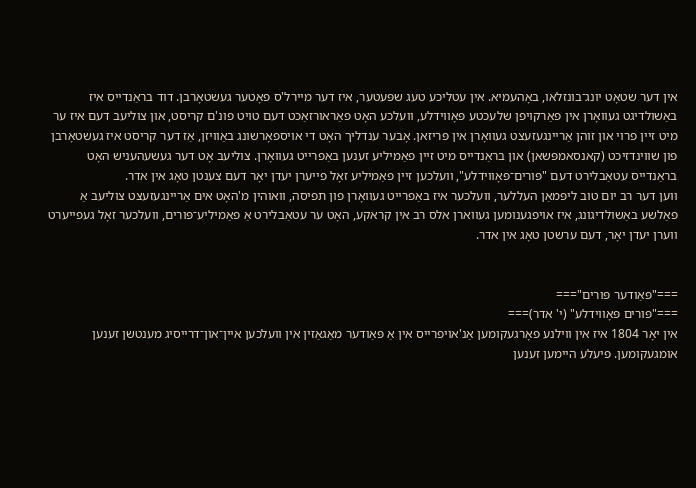אין דער שטאָט יונג־בונזלאו, באָהעמיא. אין עטליכע טעג שפּעטער, איז דער מיירל'ס פאָטער געשטאָרבן. דוד בראַנדייס איז באַשולדיגט געוואָרן אין פאַרקויפן שלעכטע פּאָווידלע, וועלכע האָט פאַראורזאַכט דעם טויט פונ'ם קריסט, און צוליעב דעם איז ער מיט זיין פרוי און זוהן אַריינגעזעצט געוואָרן אין פּריזאן. אָבער ענדליך האָט די אויספאָרשונג באַוויזן, אַז דער קריסט איז געשטאָרבן פון שווינדזיכט (קאנסאמפּשאן) און בראַנדייס מיט זיין פאַמיליע זענען באַפרייט געוואָרן. צוליעב אָט דער געשעהעניש האָט בראַנדייס עטאַבלירט דעם "פּורים־פּאָווידלע", וועלכען זיין פאַמיליע זאָל פייערן יעדן יאָר דעם צענטן טאָג אין אדר.
ווען דער רב יום טוב ליפּמאַן העללער, וועלכער איז באַפרייט געוואָרן פון תפיסה, וואוהין מ'האָט אים אַריינגעזעצט צוליעב אַ פאַלשע באַשולדיגונג, איז אויפגענומען געווארן אלס רב אין קראקע, האָט ער עטאַבלירט אַ פאַמיליע־פּורים, וועלכער זאָל געפייערט ווערן יעדן יאָר, דעם ערשטן טאָג אין אדר.


==="פּאַודער פּורים"===
==="פּורים פּאָווידלע" (י' אדר)===
אין יאָר 1804 איז אין ווילנע פאָרגעקומען אַנ'אויפרייס אין אַ פּאַודער מאַגאַזין אין וועלכען איין־און־דרייסיג מענטשן זענען אומגעקומען. פיעלע היימען זענען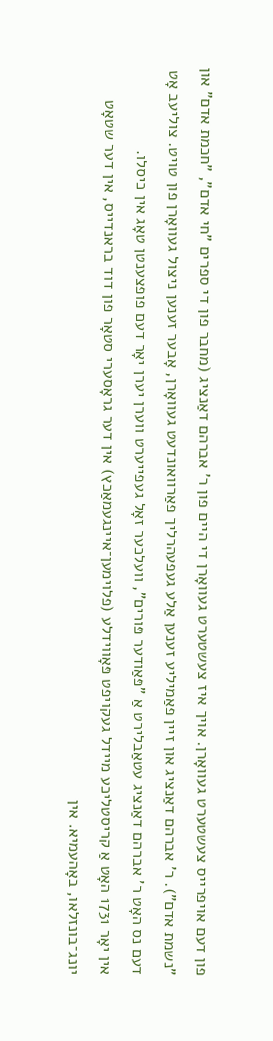פון דעם אויפרייס צעשטערט געוואָרן. אויך איז צעשטערט געוואָרן די היים פון ר' אברהם דאַנציג (מחבר פון די ספרים "חי אדם", "חכמת אדם" און "נשמת אדם"). ר' אברהם דאַנציג און זיין פאַמיליע זענען אַלע געפעהרליך פאַרוואונדעט געוואָרן, אָבער זענען ניצול געוואָרן פון טויט. צוליעב אָט דעם נס האָט ר' אברהם דאַנציג עטאַבלירט אַ "פּאַודער פּורים", וועלכער זאָל געפייערט ווערן יערן יאָר דעם פופצענטן טאָג אין כיסלו.
אין יאָר 1731 האָט אַ קריסטליכע מיידל געקויפט פּאָווידלע (פלוימען־איינגעמאַכץ) אין דער גראָסערי סטאָר פון דוד בראנדייס, אין דער שטאָט יונג־בונזלאו, באָהעמיא. אין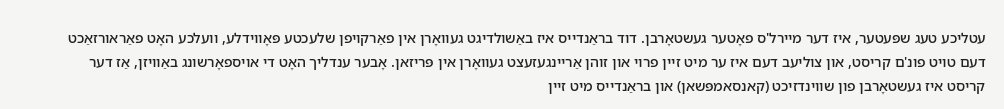עטליכע טעג שפּעטער, איז דער מיירל'ס פאָטער געשטאָרבן. דוד בראַנדייס איז באַשולדיגט געוואָרן אין פאַרקויפן שלעכטע פּאָווידלע, וועלכע האָט פאַראורזאַכט דעם טויט פונ'ם קריסט, און צוליעב דעם איז ער מיט זיין פרוי און זוהן אַריינגעזעצט געוואָרן אין פּריזאן. אָבער ענדליך האָט די אויספאָרשונג באַוויזן, אַז דער קריסט איז געשטאָרבן פון שווינדזיכט (קאנסאמפּשאן) און בראַנדייס מיט זיין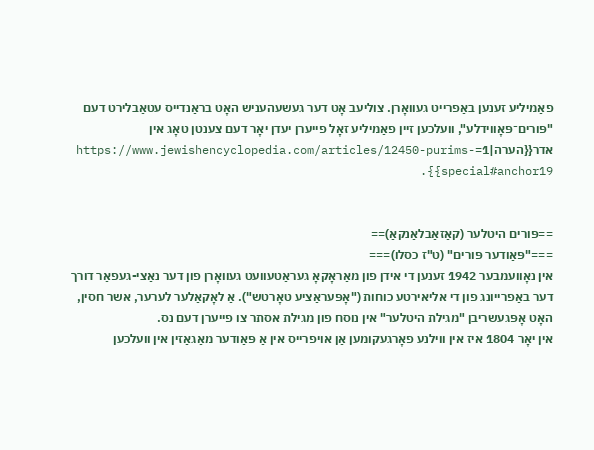פאַמיליע זענען באַפרייט געוואָרן. צוליעב אָט דער געשעהעניש האָט בראַנדייס עטאַבלירט דעם "פּורים־פּאָווידלע", וועלכען זיין פאַמיליע זאָל פייערן יעדן יאָר דעם צענטן טאָג אין אדר{{הערה|1=https://www.jewishencyclopedia.com/articles/12450-purims-special#anchor19}}.


==פּורים היטלער (קאַזאַבלאַנקאַ)==
==="פּאַודער פּורים" (ט"ז כסלו)===
אין נאָוועמבער 1942 זענען די אידן פון מאַראָקאָ געראַטעוועט געוואָרן פון דער נאַצי-געפאַר דורך דער באַפרייונג פון די אליאירטע כוחות ("אָפּעראַציע טאָרטש"). אַ לאָקאַלער לערער, אשר חסין, האָט אָפּגעשריבן "מגילת היטלער" אין נוסח פון מגילת אסתר צו פייערן דעם נס.
אין יאָר 1804 איז אין ווילנע פאָרגעקומען אַן אויפרייס אין אַ פּאַודער מאַגאַזין אין וועלכען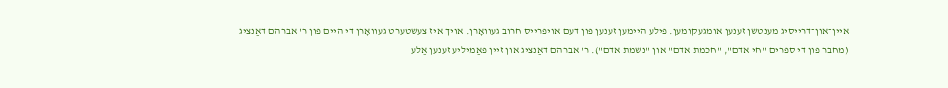איין־און־דרייסיג מענטשן זענען אומגעקומען. פילע היימען זענען פון דעם אויפרייס חרוב געוואָרן. אויך איז צעשטערט געוואָרן די היים פון ר' אברהם דאַנציג (מחבר פון די ספרים "חי אדם", "חכמת אדם" און "נשמת אדם"). ר' אברהם דאַנציג און זיין פאַמיליע זענען אַלע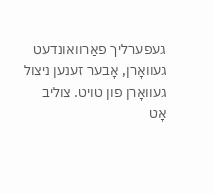געפערליך פאַרוואונדעט געוואָרן, אָבער זענען ניצול געוואָרן פון טויט. צוליב אָט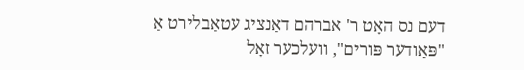דעם נס האָט ר' אברהם דאַנציג עטאַבלירט אַ "פּאַודער פּורים", וועלכער זאָל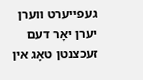געפייערט ווערן יערן יאָר דעם זעכצנטן טאָג אין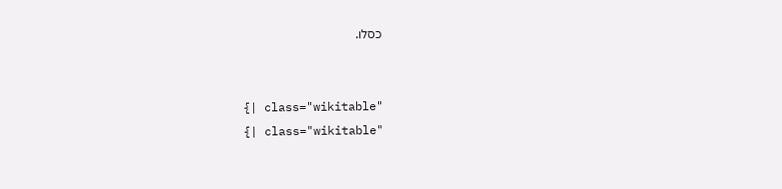כסלו.


{| class="wikitable"
{| class="wikitable"